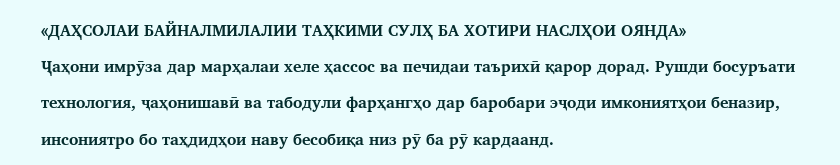«ДАҲСОЛАИ БАЙНАЛМИЛАЛИИ ТАҲКИМИ СУЛҲ БА ХОТИРИ НАСЛҲОИ ОЯНДА»
Ҷаҳони имрӯза дар марҳалаи хеле ҳассос ва печидаи таърихӣ қарор дорад. Рушди босуръати технология, ҷаҳонишавӣ ва табодули фарҳангҳо дар баробари эҷоди имкониятҳои беназир, инсониятро бо таҳдидҳои наву бесобиқа низ рӯ ба рӯ кардаанд.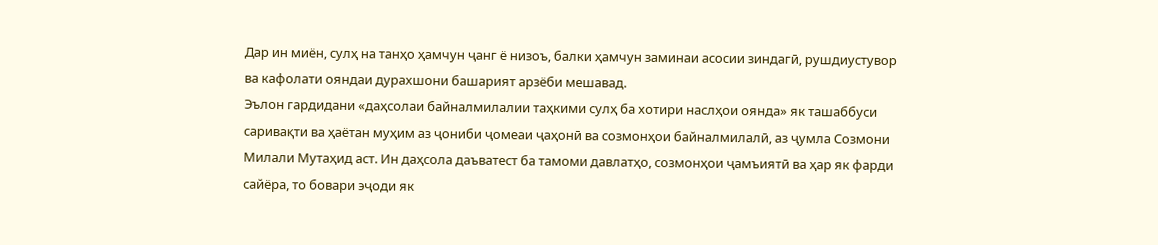Дар ин миён, сулҳ на танҳо ҳамчун ҷанг ё низоъ, балки ҳамчун заминаи асосии зиндагӣ, рушдиустувор ва кафолати ояндаи дурахшони башарият арзёби мешавад.
Эълон гардидани «даҳсолаи байналмилалии таҳкими сулҳ ба хотири наслҳои оянда» як ташаббуси саривақти ва ҳаётан муҳим аз ҷониби ҷомеаи ҷаҳонӣ ва созмонҳои байналмилалӣ, аз ҷумла Созмони Милали Мутаҳид аст. Ин даҳсола даъватест ба тамоми давлатҳо, созмонҳои ҷамъиятӣ ва ҳар як фарди сайёра, то бовари эҷоди як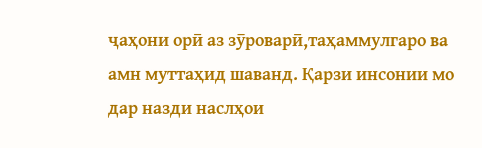ҷаҳони орӣ аз зӯроварӣ,таҳаммулгаро ва амн муттаҳид шаванд. Қарзи инсонии мо дар назди наслҳои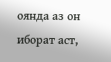оянда аз он иборат аст,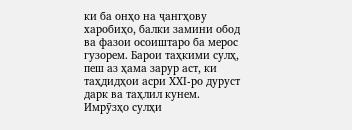ки ба онҳо на ҷангҳову харобиҳо, балки замини обод ва фазои осоиштаро ба мерос гузорем. Барои таҳкими сулҳ, пеш аз ҳама зарур аст, ки таҳдидҳои асри ХХI-ро дуруст дарк ва таҳлил кунем.
Имрӯзҳо сулҳи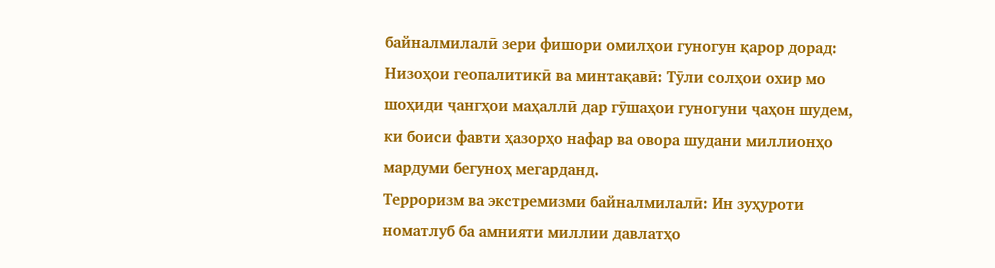байналмилалӣ зери фишори омилҳои гуногун қарор дорад:
Низоҳои геопалитикӣ ва минтақавӣ: Тӯли солҳои охир мо шоҳиди ҷангҳои маҳаллӣ дар гӯшаҳои гуногуни ҷаҳон шудем, ки боиси фавти ҳазорҳо нафар ва овора шудани миллионҳо мардуми бегуноҳ мегарданд.
Терроризм ва экстремизми байналмилалӣ: Ин зуҳуроти номатлуб ба амнияти миллии давлатҳо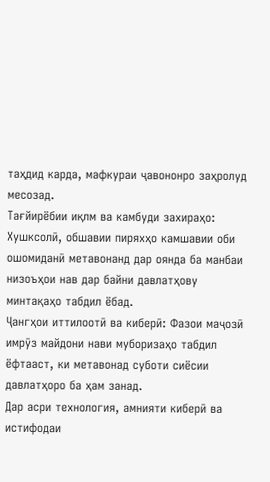таҳдид карда, мафкураи ҷавононро заҳролуд месозад.
Тағйирёбии иқлм ва камбуди захираҳо: Хушксолӣ, обшавии пиряхҳо камшавии оби ошомиданӣ метавонанд дар оянда ба манбаи низоъҳои нав дар байни давлатҳову минтақаҳо табдил ёбад.
Ҷангҳои иттилоотӣ ва киберӣ: Фазои маҷозӣ имрӯз майдони нави муборизаҳо табдил ёфтааст, ки метавонад суботи сиёсии давлатҳоро ба ҳам занад.
Дар асри технология, амнияти киберӣ ва истифодаи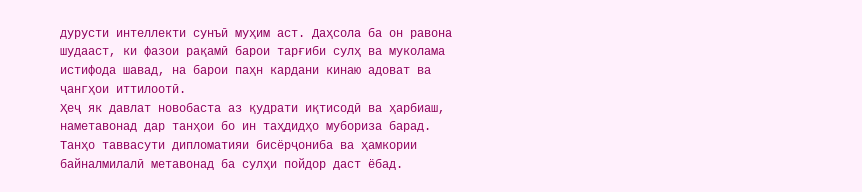дурусти интеллекти сунъӣ муҳим аст. Даҳсола ба он равона шудааст, ки фазои рақамӣ барои тарғиби сулҳ ва муколама истифода шавад, на барои паҳн кардани кинаю адоват ва ҷангҳои иттилоотӣ.
Ҳеҷ як давлат новобаста аз қудрати иқтисодӣ ва ҳарбиаш, наметавонад дар танҳои бо ин таҳдидҳо мубориза барад. Танҳо таввасути дипломатияи бисёрҷониба ва ҳамкории байналмилалӣ метавонад ба сулҳи пойдор даст ёбад.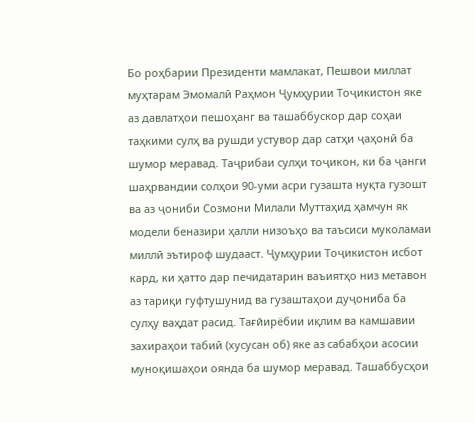Бо роҳбарии Президенти мамлакат, Пешвои миллат муҳтарам Эмомалӣ Раҳмон Ҷумҳурии Тоҷикистон яке аз давлатҳои пешоҳанг ва ташаббускор дар соҳаи таҳкими сулҳ ва рушди устувор дар сатҳи ҷаҳонӣ ба шумор меравад. Таҷрибаи сулҳи тоҷикон, ки ба ҷанги шаҳрвандии солҳои 90-уми асри гузашта нуқта гузошт ва аз ҷониби Созмони Милали Муттаҳид ҳамчун як модели беназири ҳалли низоъҳо ва таъсиси муколамаи миллӣ эътироф шудааст. Ҷумҳурии Тоҷикистон исбот кард, ки ҳатто дар печидатарин ваъиятҳо низ метавон аз тариқи гуфтушунид ва гузаштаҳои дуҷониба ба сулҳу ваҳдат расид. Тағйирёбии иқлим ва камшавии захираҳои табиӣ (хусусан об) яке аз сабабҳои асосии муноқишаҳои оянда ба шумор меравад. Ташаббусҳои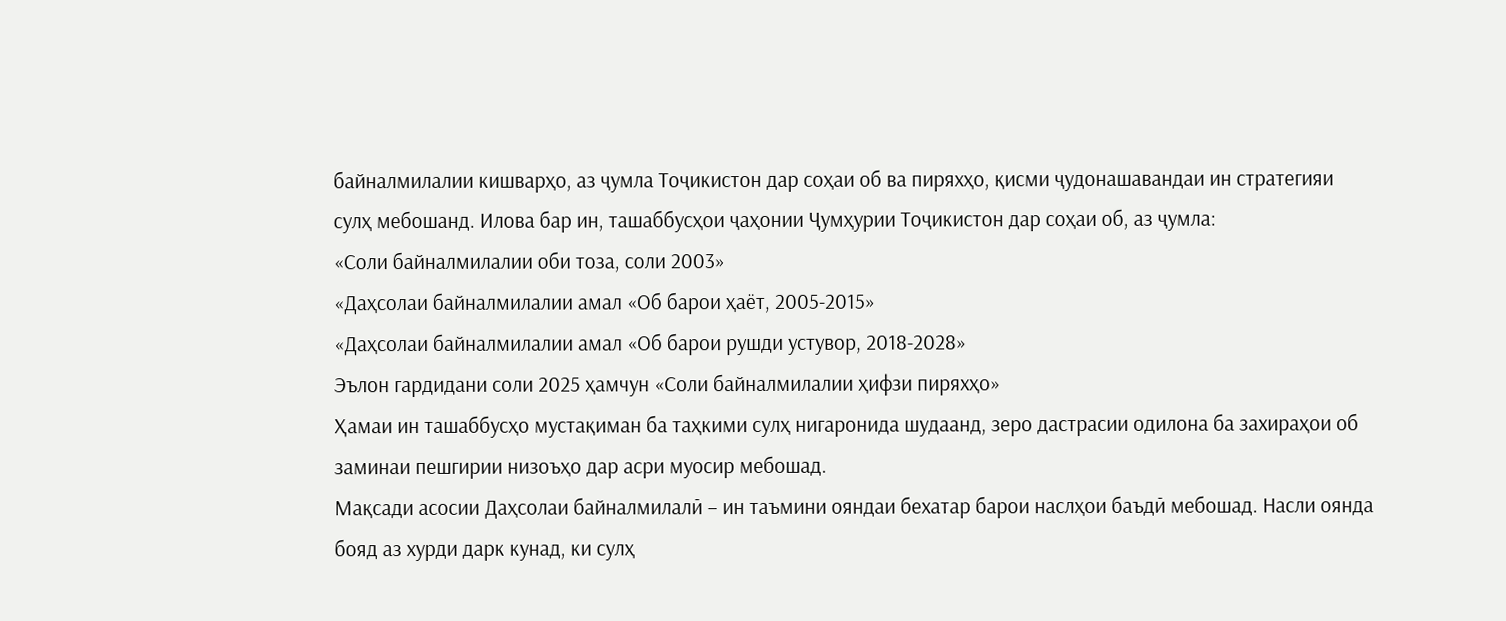байналмилалии кишварҳо, аз ҷумла Тоҷикистон дар соҳаи об ва пиряхҳо, қисми ҷудонашавандаи ин стратегияи сулҳ мебошанд. Илова бар ин, ташаббусҳои ҷаҳонии Ҷумҳурии Тоҷикистон дар соҳаи об, аз ҷумла:
«Соли байналмилалии оби тоза, соли 2003»
«Даҳсолаи байналмилалии амал «Об барои ҳаёт, 2005-2015»
«Даҳсолаи байналмилалии амал «Об барои рушди устувор, 2018-2028»
Эълон гардидани соли 2025 ҳамчун «Соли байналмилалии ҳифзи пиряхҳо»
Ҳамаи ин ташаббусҳо мустақиман ба таҳкими сулҳ нигаронида шудаанд, зеро дастрасии одилона ба захираҳои об заминаи пешгирии низоъҳо дар асри муосир мебошад.
Мақсади асосии Даҳсолаи байналмилалӣ – ин таъмини ояндаи бехатар барои наслҳои баъдӣ мебошад. Насли оянда бояд аз хурди дарк кунад, ки сулҳ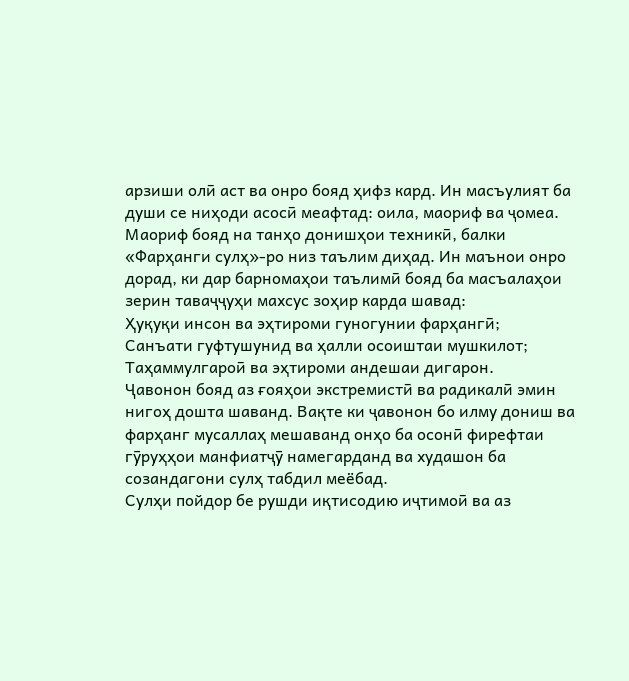арзиши олӣ аст ва онро бояд ҳифз кард. Ин масъулият ба души се ниҳоди асосӣ меафтад: оила, маориф ва ҷомеа.
Маориф бояд на танҳо донишҳои техникӣ, балки «Фарҳанги сулҳ»-ро низ таълим диҳад. Ин маънои онро дорад, ки дар барномаҳои таълимӣ бояд ба масъалаҳои зерин таваҷҷуҳи махсус зоҳир карда шавад:
Ҳуқуқи инсон ва эҳтироми гуногунии фарҳангӣ;
Санъати гуфтушунид ва ҳалли осоиштаи мушкилот;
Таҳаммулгароӣ ва эҳтироми андешаи дигарон.
Ҷавонон бояд аз ғояҳои экстремистӣ ва радикалӣ эмин нигоҳ дошта шаванд. Вақте ки ҷавонон бо илму дониш ва фарҳанг мусаллаҳ мешаванд онҳо ба осонӣ фирефтаи гӯруҳҳои манфиатҷӯ намегарданд ва худашон ба созандагони сулҳ табдил меёбад.
Сулҳи пойдор бе рушди иқтисодию иҷтимоӣ ва аз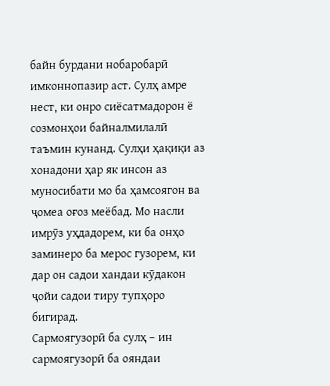байн бурдани нобаробарӣ имконнопазир аст. Сулҳ амре нест, ки онро сиёсатмадорон ё созмонҳои байналмилалӣ таъмин кунанд. Сулҳи ҳақиқи аз хонадони ҳар як инсон аз муносибати мо ба ҳамсоягон ва ҷомеа оғоз меёбад. Мо насли имрӯз уҳдадорем, ки ба онҳо заминеро ба мерос гузорем, ки дар он садои хандаи кӯдакон ҷойи садои тиру тупҳоро бигирад.
Сармоягузорӣ ба сулҳ – ин сармоягузорӣ ба ояндаи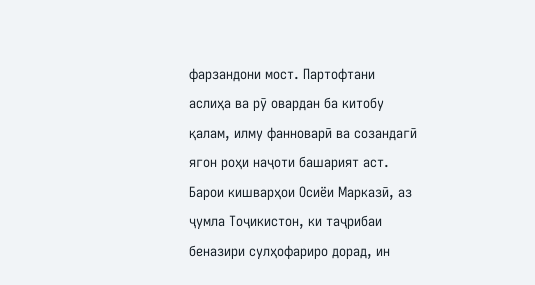фарзандони мост. Партофтани аслиҳа ва рӯ овардан ба китобу қалам, илму фанноварӣ ва созандагӣ ягон роҳи наҷоти башарият аст. Барои кишварҳои Осиёи Марказӣ, аз ҷумла Тоҷикистон, ки таҷрибаи беназири сулҳофариро дорад, ин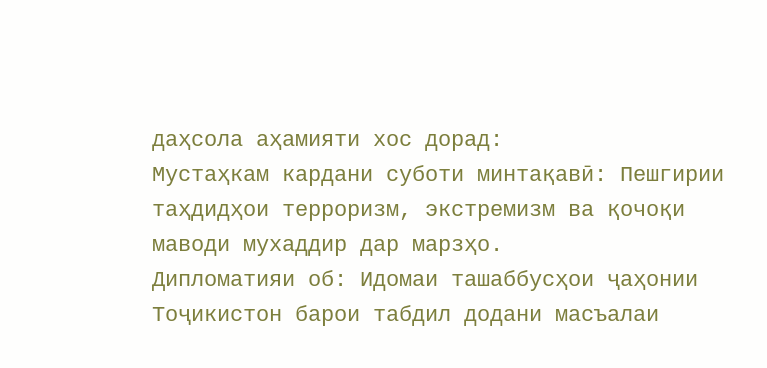даҳсола аҳамияти хос дорад:
Мустаҳкам кардани суботи минтақавӣ: Пешгирии таҳдидҳои терроризм, экстремизм ва қочоқи маводи мухаддир дар марзҳо.
Дипломатияи об: Идомаи ташаббусҳои ҷаҳонии Тоҷикистон барои табдил додани масъалаи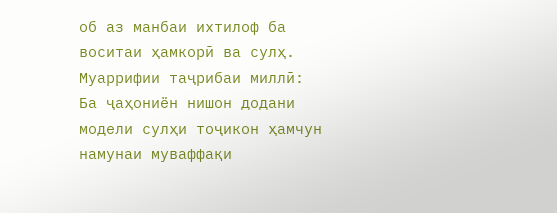об аз манбаи ихтилоф ба воситаи ҳамкорӣ ва сулҳ.
Муаррифии таҷрибаи миллӣ: Ба ҷаҳониён нишон додани модели сулҳи тоҷикон ҳамчун намунаи муваффақи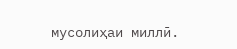мусолиҳаи миллӣ.